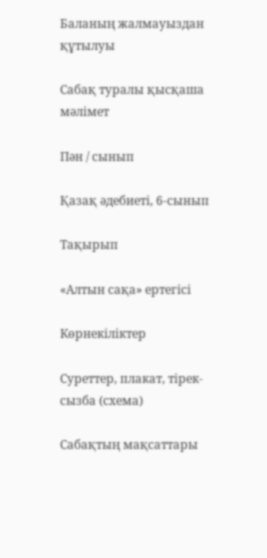Баланың жалмауыздан құтылуы

Сабақ туралы қысқаша мәлімет

Пән / сынып

Қазақ әдебиеті, 6-сынып

Тақырып

«Алтын сақа» ертегісі

Көрнекіліктер

Суреттер, плакат, тірек-сызба (схема)

Сабақтың мақсаттары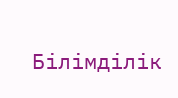Білімділік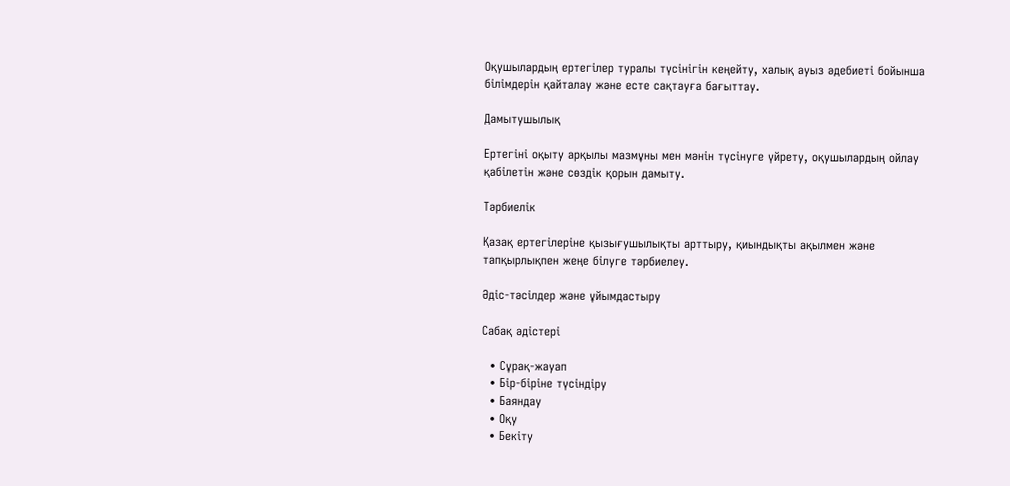Оқушылардың ертегілер туралы түсінігін кеңейту, халық ауыз әдебиеті бойынша білімдерін қайталау және есте сақтауға бағыттау.

Дамытушылық

Ертегіні оқыту арқылы мазмұны мен мәнін түсінуге үйрету, оқушылардың ойлау қабілетін және сөздік қорын дамыту.

Тәрбиелік

Қазақ ертегілеріне қызығушылықты арттыру, қиындықты ақылмен және тапқырлықпен жеңе білуге тәрбиелеу.

Әдіс-тәсілдер және ұйымдастыру

Сабақ әдістері

  • Сұрақ-жауап
  • Бір-біріне түсіндіру
  • Баяндау
  • Оқу
  • Бекіту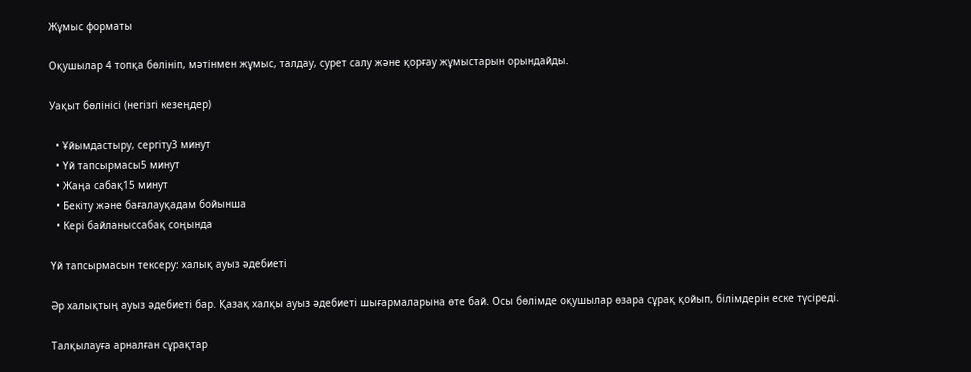Жұмыс форматы

Оқушылар 4 топқа бөлініп, мәтінмен жұмыс, талдау, сурет салу және қорғау жұмыстарын орындайды.

Уақыт бөлінісі (негізгі кезеңдер)

  • Ұйымдастыру, сергіту3 минут
  • Үй тапсырмасы5 минут
  • Жаңа сабақ15 минут
  • Бекіту және бағалауқадам бойынша
  • Кері байланыссабақ соңында

Үй тапсырмасын тексеру: халық ауыз әдебиеті

Әр халықтың ауыз әдебиеті бар. Қазақ халқы ауыз әдебиеті шығармаларына өте бай. Осы бөлімде оқушылар өзара сұрақ қойып, білімдерін еске түсіреді.

Талқылауға арналған сұрақтар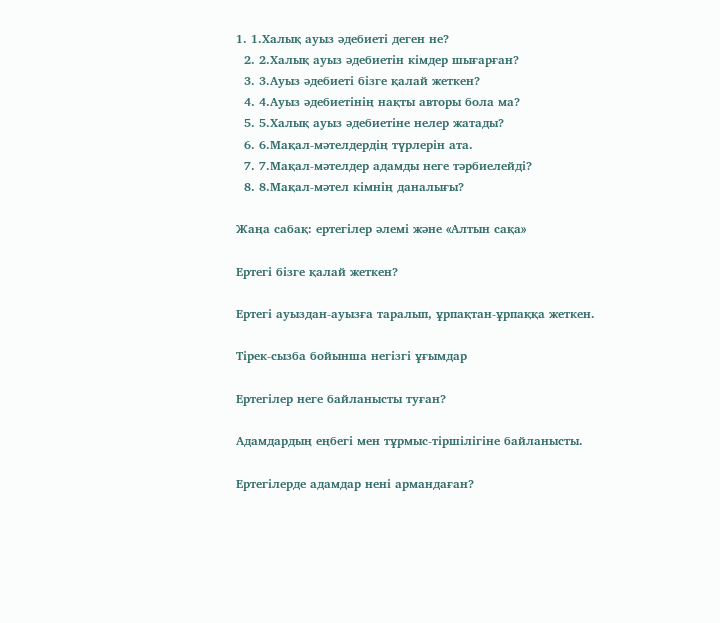1. 1.Халық ауыз әдебиеті деген не?
  2. 2.Халық ауыз әдебиетін кімдер шығарған?
  3. 3.Ауыз әдебиеті бізге қалай жеткен?
  4. 4.Ауыз әдебиетінің нақты авторы бола ма?
  5. 5.Халық ауыз әдебиетіне нелер жатады?
  6. 6.Мақал-мәтелдердің түрлерін ата.
  7. 7.Мақал-мәтелдер адамды неге тәрбиелейді?
  8. 8.Мақал-мәтел кімнің даналығы?

Жаңа сабақ: ертегілер әлемі және «Алтын сақа»

Ертегі бізге қалай жеткен?

Ертегі ауыздан-ауызға таралып, ұрпақтан-ұрпаққа жеткен.

Тірек-сызба бойынша негізгі ұғымдар

Ертегілер неге байланысты туған?

Адамдардың еңбегі мен тұрмыс-тіршілігіне байланысты.

Ертегілерде адамдар нені армандаған?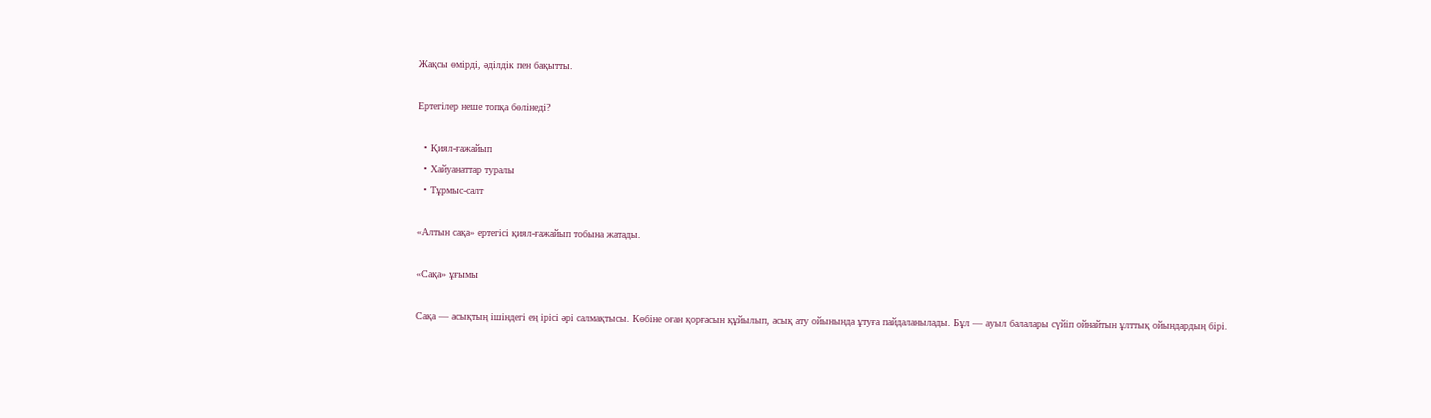Жақсы өмірді, әділдік пен бақытты.

Ертегілер неше топқа бөлінеді?

  • Қиял-ғажайып
  • Хайуанаттар туралы
  • Тұрмыс-салт

«Алтын сақа» ертегісі қиял-ғажайып тобына жатады.

«Сақа» ұғымы

Сақа — асықтың ішіндегі ең ірісі әрі салмақтысы. Көбіне оған қорғасын құйылып, асық ату ойынында ұтуға пайдаланылады. Бұл — ауыл балалары сүйіп ойнайтын ұлттық ойындардың бірі.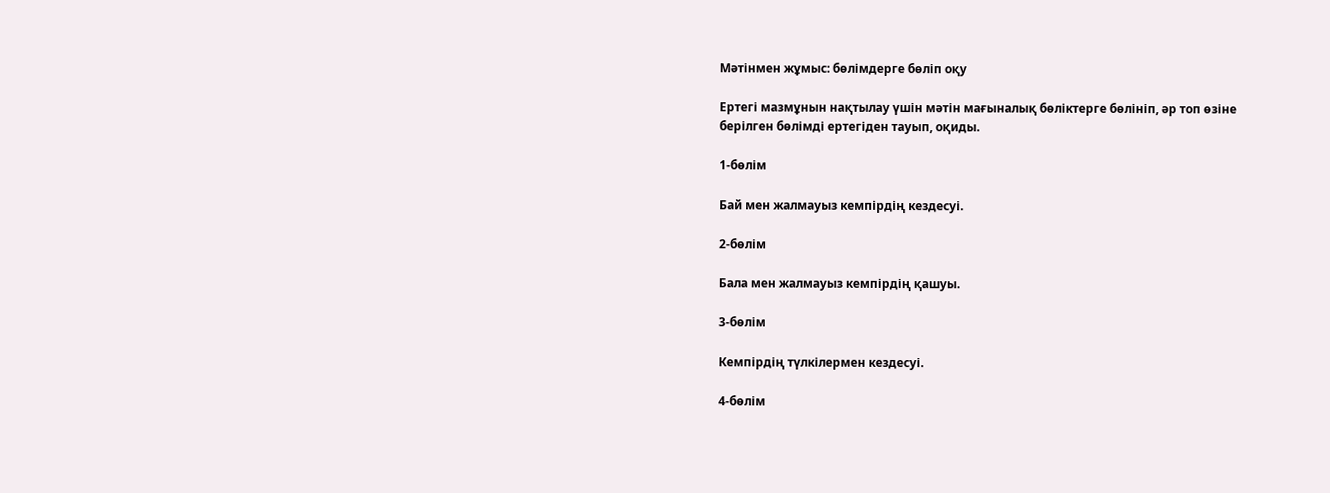Мәтінмен жұмыс: бөлімдерге бөліп оқу

Ертегі мазмұнын нақтылау үшін мәтін мағыналық бөліктерге бөлініп, әр топ өзіне берілген бөлімді ертегіден тауып, оқиды.

1-бөлім

Бай мен жалмауыз кемпірдің кездесуі.

2-бөлім

Бала мен жалмауыз кемпірдің қашуы.

3-бөлім

Кемпірдің түлкілермен кездесуі.

4-бөлім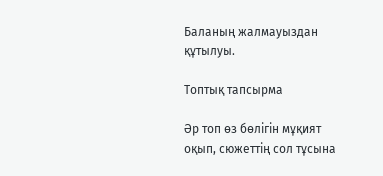Баланың жалмауыздан құтылуы.

Топтық тапсырма

Әр топ өз бөлігін мұқият оқып, сюжеттің сол тұсына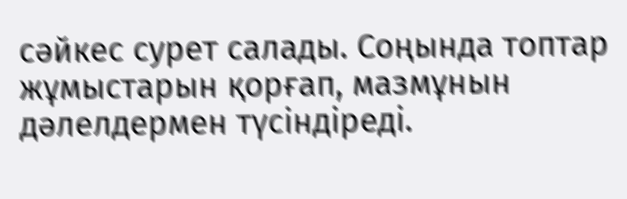сәйкес сурет салады. Соңында топтар жұмыстарын қорғап, мазмұнын дәлелдермен түсіндіреді.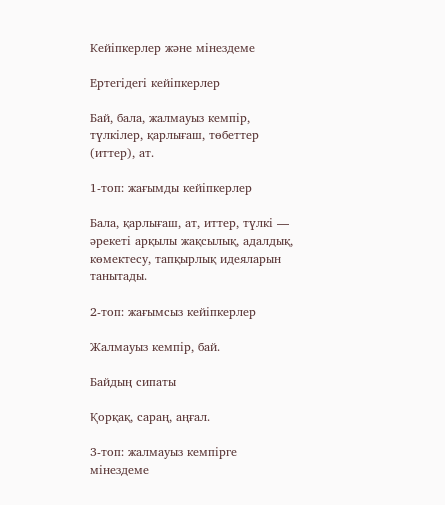Кейіпкерлер және мінездеме

Ертегідегі кейіпкерлер

Бай, бала, жалмауыз кемпір, түлкілер, қарлығаш, төбеттер (иттер), ат.

1-топ: жағымды кейіпкерлер

Бала, қарлығаш, ат, иттер, түлкі — әрекеті арқылы жақсылық, адалдық, көмектесу, тапқырлық идеяларын танытады.

2-топ: жағымсыз кейіпкерлер

Жалмауыз кемпір, бай.

Байдың сипаты

Қорқақ, сараң, аңғал.

3-топ: жалмауыз кемпірге мінездеме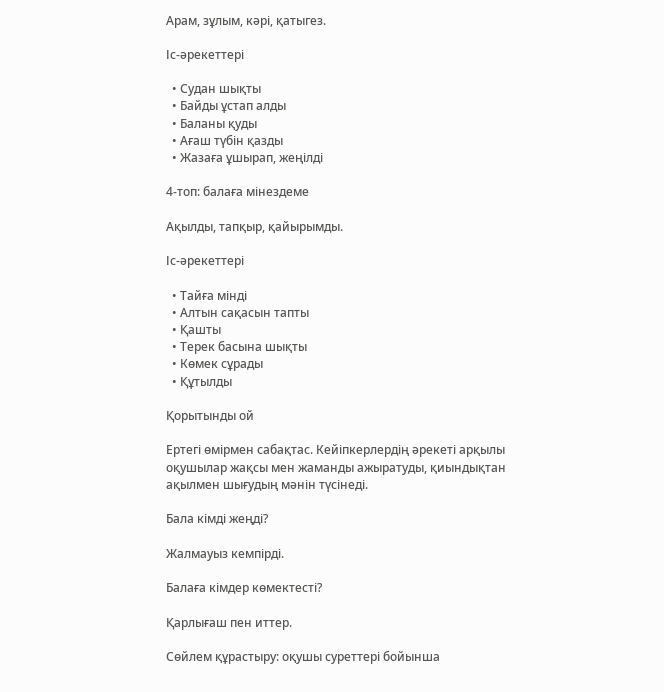Арам, зұлым, кәрі, қатыгез.

Іс-әрекеттері

  • Судан шықты
  • Байды ұстап алды
  • Баланы қуды
  • Ағаш түбін қазды
  • Жазаға ұшырап, жеңілді

4-топ: балаға мінездеме

Ақылды, тапқыр, қайырымды.

Іс-әрекеттері

  • Тайға мінді
  • Алтын сақасын тапты
  • Қашты
  • Терек басына шықты
  • Көмек сұрады
  • Құтылды

Қорытынды ой

Ертегі өмірмен сабақтас. Кейіпкерлердің әрекеті арқылы оқушылар жақсы мен жаманды ажыратуды, қиындықтан ақылмен шығудың мәнін түсінеді.

Бала кімді жеңді?

Жалмауыз кемпірді.

Балаға кімдер көмектесті?

Қарлығаш пен иттер.

Сөйлем құрастыру: оқушы суреттері бойынша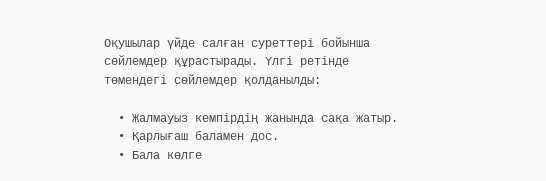Оқушылар үйде салған суреттері бойынша сөйлемдер құрастырады. Үлгі ретінде төмендегі сөйлемдер қолданылды:

  • Жалмауыз кемпірдің жанында сақа жатыр.
  • Қарлығаш баламен дос.
  • Бала көлге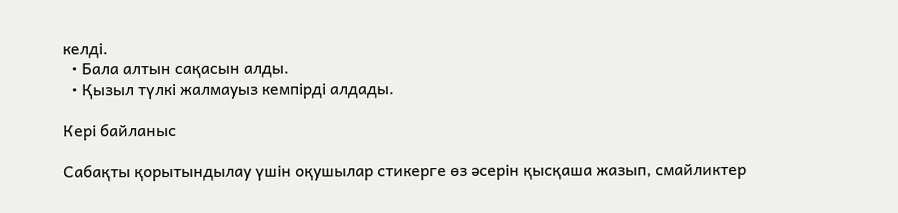келді.
  • Бала алтын сақасын алды.
  • Қызыл түлкі жалмауыз кемпірді алдады.

Кері байланыс

Сабақты қорытындылау үшін оқушылар стикерге өз әсерін қысқаша жазып, смайликтер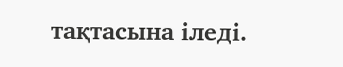тақтасына іледі.